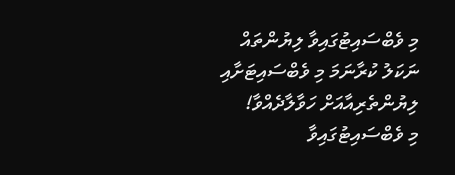މި ވެބްސައިޓުގައިވާ ލިޔުންތައް ނަކަލު ކުރާނަމަ މި ވެބްސައިޓަށާއި ލިޔުންތެރިއާއަށް ހަވާލާދެއްވާ!
މި ވެބްސައިޓުގައިވާ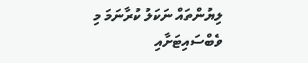ލިޔުންތައް ނަކަލު ކުރާނަމަ މި ވެބްސައިޓަށާއި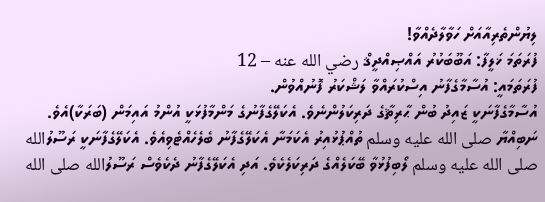ލިޔުންތެރިއާއަށް ހަވާލާދެއްވާ!
ފުރަތަމަ ޚަލީފާ: އަބޫބަކުރު އައްޞިއްދީޤް رضي الله عنه – 12
ފުރަތަމައީ: އުސާމާގެފާނު އިސްކުރައްވާ ލަޝްކަރު ފޮނުއްވުން.
އުސާމާގެފާނަކީ ޒައިދު ބުން ޙާރިޘާގެ ދަރިކަލުންނެވެ. އެކަލޭގެފާނުގެ މަންމާފުޅަކީ އުންމު އައިމަން (ބަރަކާ)އެވެ. ނަބިއްޔާ صلى الله عليه وسلم ތުއްޕުޅުއިރު އެކަމަނާ އެކަލޭގެފާނު ބެލެހެއްޓެވިއެވެ. އެކަލޭގެފާނަކީ ރަސޫލުالله صلى الله عليه وسلم ލޯބިފުޅުވާ ބޭކަލެއްގެ ދަރިކަލެކެވެ. އަދި އެކަލޭގެފާނު ދެކެވެސް ރަސޫލުالله صلى الله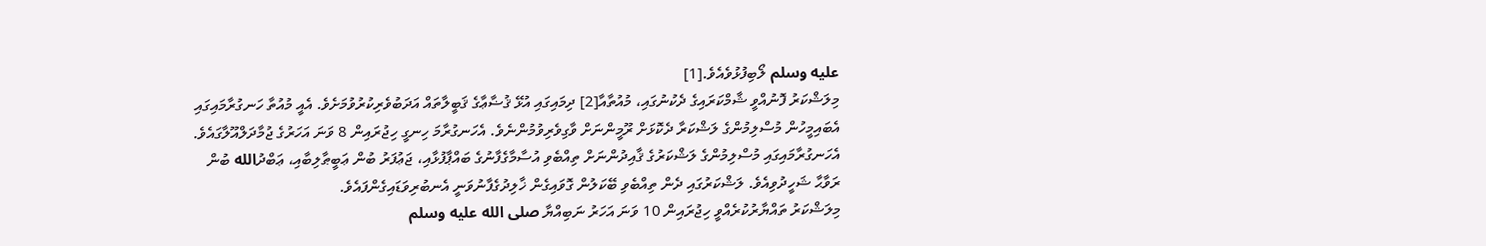عليه وسلم ލޯބިފުޅުވެއެވެ.[1]
މިލަޝްކަރު ފޮނުއްވީ ޝާމްކަރައިގެ ދެކުނުގައި، މުއުތާއާ[2] ދިމައިގައި އުޅޭ ޤުޟާޢާގެ ޤަބީލާތައް އަދަބުވެރިކުރުވުމަށެވެ. އެއީ މުއުތާ ހަނގުރާމައިގައި އެބައިމީހުން މުސްލިމުންގެ ލަޝްކަރާ ދެކޮޅަށް ރޫމީންނަށް ވާގިވެރިވުމުންނެވެ. އެހަނގުރާމަ ހިނގީ ހިޖުރައިން 8 ވަނަ އަހަރުގެ ޖުމާދަލްއޫލާގައެވެ. އެހަނގުރާމައިގައި މުސްލިމުންގެ ލަޝްކަރުގެ ޤާއިދުންނަށް ތިއްބެވި އުސާމާގެފާނުގެ ބައްޕާފުޅާއި، ޖަޢުފަރު ބުން ޢަބީޠާލިބާއި، ޢަބްދުالله ބުން ރަވާޙާ ޝަހީދުވިއެވެ. ލަޝްކަރުގައި ދެން ތިއްބެވި ބޭކަލުން ގޮވައިގެން ޚާލިދުގެފާނުވަނީ އެނބުރިވަޑައިގެންފައެވެ.
މިލަޝްކަރު ތައްޔާރުކުރެއްވީ ހިޖުރައިން 10 ވަނަ އަހަރު ނަބިއްޔާ صلى الله عليه وسلم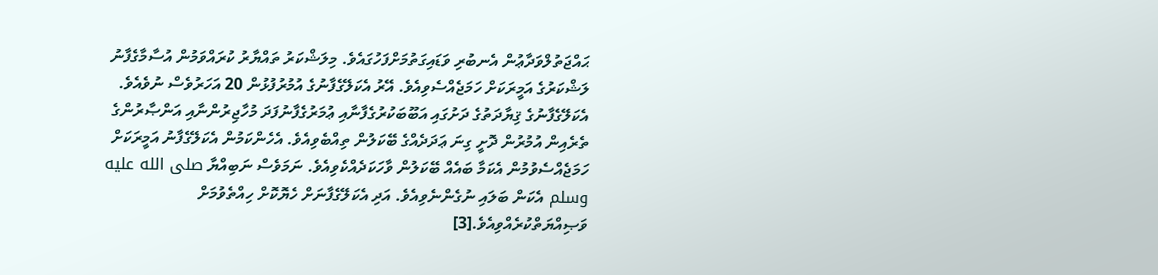ޙައްޖަތުލްވަދާޢުން އެނބުރި ވަޑައިގަތުމަށްފަހުގައެވެ. މިލަޝްކަރު ތައްޔާރު ކުރައްވަމުން އުސާމާގެފާނު ލަޝްކަރުގެ އަމީރަކަށް ހަމަޖެއްސެވިއެވެ. އޭރު އެކަލޭގެފާނުގެ އުމުރުފުޅުން 20 އަހަރުވެސް ނުވެއެވެ. އެކަލޭގެފާނުގެ ޤިޔާދަތުގެ ދަށުގައި އަބޫބަކުރުގެފާނާއި ޢުމަރުގެފާނުފަދަ މުހާޖިރުންނާއި އަންޞާރުންގެ ތެރެއިން އުމުރުން ދޮށީ ގިނަ ޢަދަދެއްގެ ބޭކަލުން ތިއްބެވިއެވެ. އެހެންކަމުން އެކަލޭގެފާނު އަމީރަކަށް ހަމަޖެއްސެވުމުން އެކަމާ ބައެއް ބޭކަލުން ވާހަކަދެއްކެވިއެވެ. ނަމަވެސް ނަބިއްޔާ صلى الله عليه وسلم އެކަން ބަލައި ނުގެންނެވިއެވެ. އަދި އެކަލޭގެފާނަށް ހެޔޮކޮށް ހިއްތެވުމަށް ވަޞިއްޔަތްކުރެއްވިއެވެ.[3]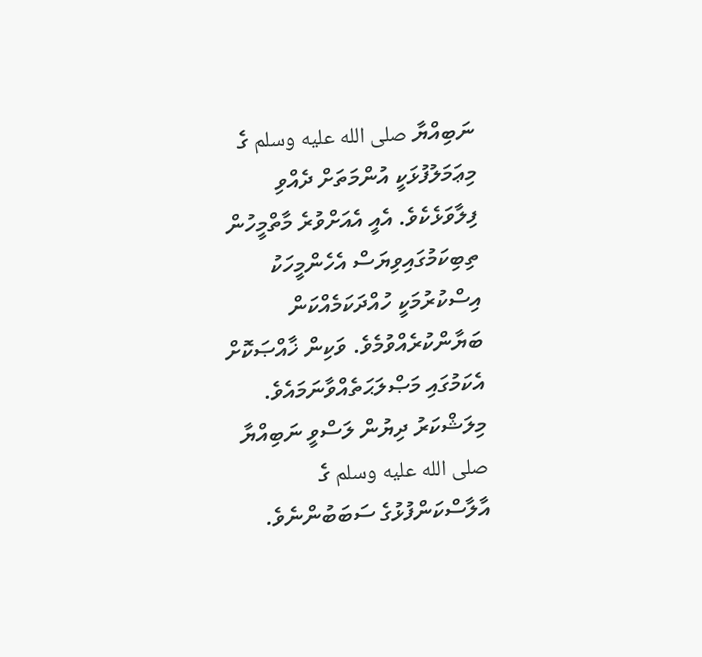ނަބިއްޔާ صلى الله عليه وسلم ގެ މިޢަމަލުފުޅަކީ އުންމަތަށް ދެއްވި ފިލާވަޅެކެވެ. އެއީ އެއަށްވުރެ މާތްމީހުން ތިބިކަމުގައިވިޔަސް އެހެންމީހަކު އިސްކުރުމަކީ ހުއްދަކަމެއްކަން ބަޔާންކުރެއްވުމެވެ. ވަކިން ޚާއްޞަކޮށް އެކަމުގައި މަޞްލަޙަތެއްވާނަމައެވެ.
މިލަޝްކަރު ދިޔުން ލަސްވީ ނަބިއްޔާ صلى الله عليه وسلم ގެ އާލާސްކަންފުޅުގެ ސަބަބުންނެވެ.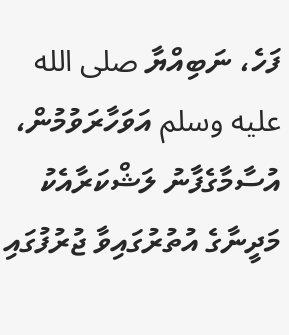ފަހެ، ނަބިއްޔާ صلى الله عليه وسلم އަވަހާރަވުމުން، އުސާމާގެފާނު ލަޝްކަރާއެކު މަދީނާގެ އުތުރުގައިވާ ޖުރުފުގައި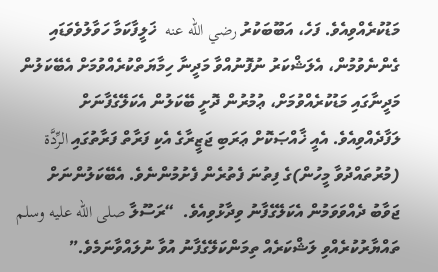މަޑުކުރެއްވިއެވެ. ފަހެ، އަބޫބަކުރު رضي الله عنه  ޚަލީފާކަމާ ހަވާލުވެވަޑައި ގެންނެވުމުން، އެލަޝްކަރު ނުފޮނުއްވާ މަދީނާ ހިމާޔަތްކުރެއްވުމަށް އެބޭކަލުން މަދީނާގައި މަޑުކުރެއްވުމަށް، ޢުމުރުން ދޮށީ ބޭކަލުން އެކަލޭގެފާނަށް ލަފާދެއްވިއެވެ. އެއީ ޚާއްޞަކޮށް ޢަރަބި ޖަޒީރާގެ އެކި ފަރާތް ފަރާތުގައި الرِّدَّة (މުރުތައްދުވާ މީހުން)ގެ ފިތުނަ ފެތުރެން ފެށުމުންނެވެ. އެބޭކަލުންނަށް ޖަވާބު ދެއްވަވަމުން އެކަލޭގެފާނު ވިދާޅުވިއެވެ.  “ރަސޫލާ صلى الله عليه وسلم ތައްޔާރުކުރެއްވި ލަޝްކަރެއް ތިމަންކަލޭގެފާނު އުވާ ނުލައްވާނަމެވެ.”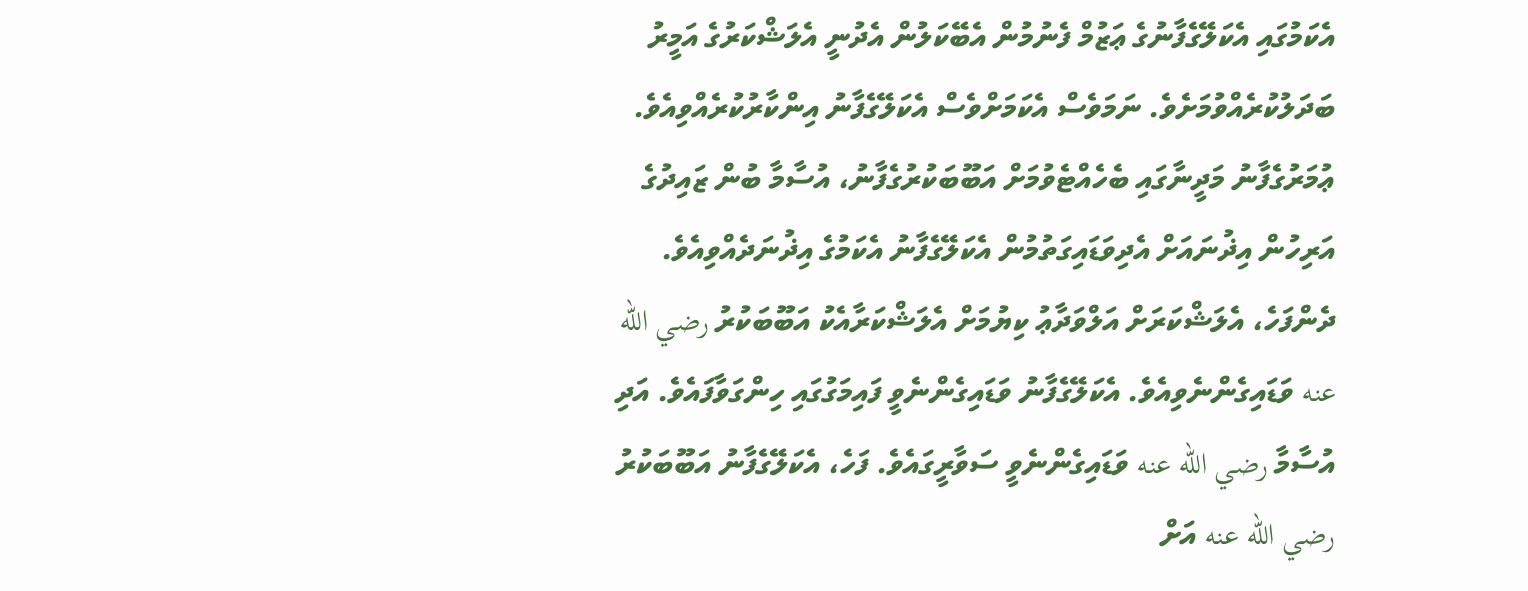އެކަމުގައި އެކަލޭގެފާނުގެ ޢަޒުމް ފެނުމުން އެބޭކަލުން އެދުނީ އެލަޝްކަރުގެ އަމީރު ބަދަލުކުރެއްވުމަށެވެ. ނަމަވެސް އެކަމަށްވެސް އެކަލޭގެފާނު އިންކާރުކުރެއްވިއެވެ.
ޢުމަރުގެފާނު މަދީނާގައި ބެހެއްޓެވުމަށް އަބޫބަކުރުގެފާނު، އުސާމާ ބުން ޒައިދުގެ އަރިހުން އިޛުނައަށް އެދިވަޑައިގަތުމުން އެކަލޭގެފާނު އެކަމުގެ އިޛުނަދެއްވިއެވެ. ދެންފަހެ، އެލަޝްކަރަށް އަލްވަދާޢު ކިޔުމަށް އެލަޝްކަރާއެކު އަބޫބަކުރު رضي الله عنه ވަޑައިގެންނެވިއެވެ. އެކަލޭގެފާނު ވަޑައިގެންނެވީ ފައިމަގުގައި ހިންގަވާފައެވެ. އަދި އުސާމާ رضي الله عنه ވަޑައިގެންނެވީ ސަވާރީގައެވެ. ފަހެ، އެކަލޭގެފާނު އަބޫބަކުރު رضي الله عنه އަށް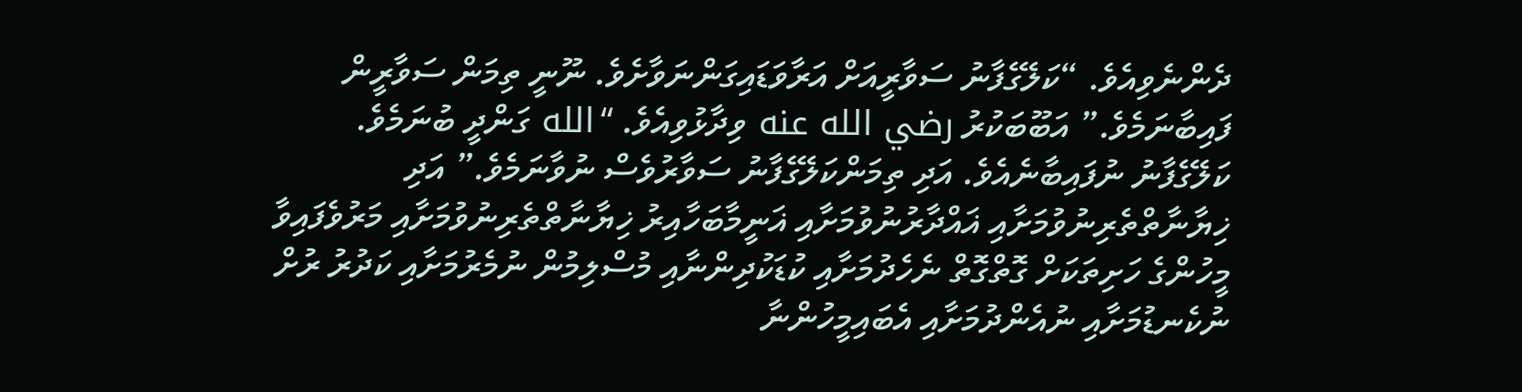ދެންނެވިއެވެ. “ކަލޭގެފާނު ސަވާރީއަށް އަރާވަޑައިގަންނަވާށެވެ. ނޫނީ ތިމަން ސަވާރީން ފައިބާނަމެވެ.” އަބޫބަކުރު رضي الله عنه ވިދާޅުވިއެވެ. “الله ގަންދީ ބުނަމެވެ. ކަލޭގެފާނު ނުފައިބާނެއެވެ. އަދި ތިމަންކަލޭގެފާނު ސަވާރުވެސް ނުވާނަމެވެ.” އަދި ޚިޔާނާތްތެރިނުވުމަށާއި ޣައްދާރުނުވުމަށާއި ޣަނީމާބަހާއިރު ޚިޔާނާތްތެރިނުވުމަށާއި މަރުވެފައިވާ މީހުންގެ ހަށިތަކަށް ގޮތްގޮތް ނެހެދުމަށާއި ކުޑަކުދިންނާއި މުސްލިމުން ނުމެރުމަށާއި ކަދުރު ރުށް ނުކެނޑުމަށާއި ނުއެންދުމަށާއި އެބައިމީހުންނާ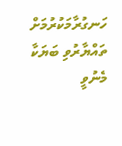ހަނގުރާމަކުރުމަށް ތައްޔާރުވި ބަޔަކާ މެނުވީ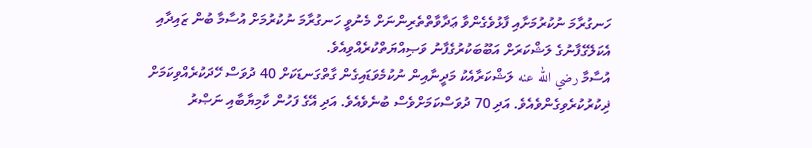ހަނގުރާމަ ނުކުރުމަށާއި ފާޅުވެގެންވާ ޢަދާވާތްތެރިންނަށް މެނުވީ ހަނގުރާމަ ނުކުރުމަށް އުސާމާ ބުން ޒައިދާއި އެކަލޭގެފާނުގެ ލަޝްކަރަށް އަބޫބަކުރުގެފާނު ވަޞިއްޔަތްކުރެއްވިއެވެ.
އުސާމާ رضي الله عنه ލަޝްކަރާއެކު މަދީނާއިން ނުކުމެވަޑައިގެން ގާތްގަނޑަކަށް 40 ދުވަސް ހޭދަކުރެއްވިކަމަށް ޛިކުރުކުރެވިގެންވެއެވެ. އަދި 70 ދުވަސްކަމަށްވެސް ބުނެވެއެވެ. އަދި އޭގެ ފަހުން ކާމިޔާބާއި ނަޞްރު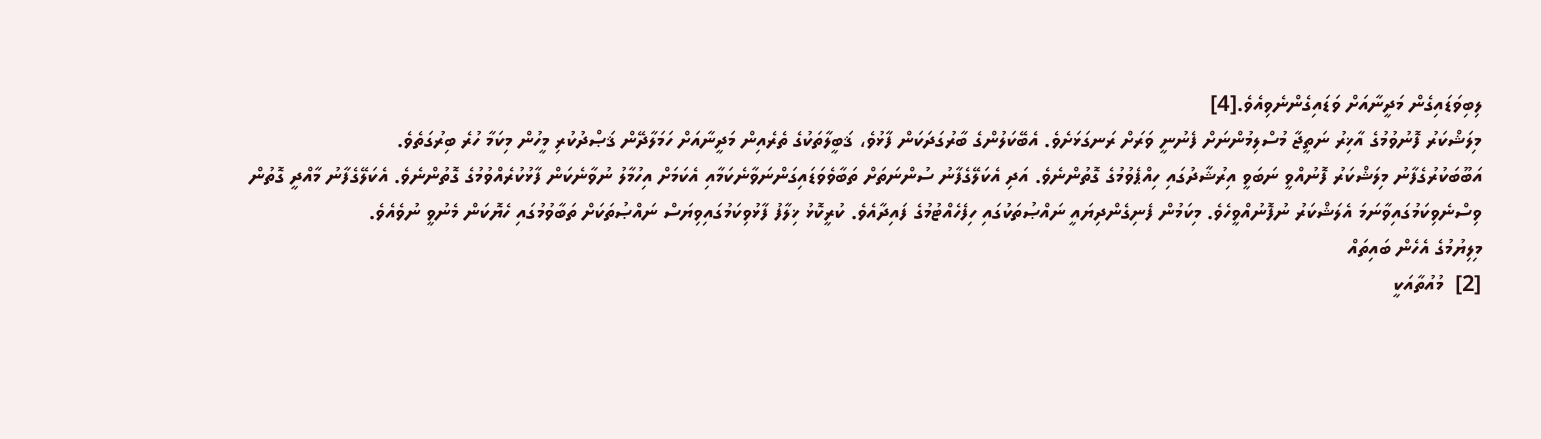ލިބިވަޑައިގެން މަދީނާއަށް ވަޑައިގެންނެވިއެވެ.[4]
މިލަޝްކަރު ފޮނުވުމުގެ އާޚިރު ނަތީޖާ މުސްލިމުންނަށް ފެނުނީ ވަރަށް ރަނގަޅަށެވެ. އެބޭކަލުންގެ ބާރުގަދަކަން ފާޅުވެ، ޤަބީލާތަކުގެ ތެރެއިން މަދީނާއަށް ހަމަލާދޭން ޤަޞްދުކުރި މީހުން މިކަމާ ހުރެ ބިރުގަތެވެ.
އަބޫބަކުރުގެފާނު މިލަޝްކަރު ފޮނުއްވީ ނަބަވީ އިރުޝާދުގައި ހިއްޕެވުމުގެ ގޮތުންނެވެ. އަދި އެކަލޭގެފާނު ސުންނަތަށް ތަބާވެވަޑައިގަންނަވާނެކަމާއި އެކަމަށް އިހުމާލު ނުވާނެކަން ފާޅުކުރެއްވުމުގެ ގޮތުންނެވެ. އެކަލޭގެފާނު މާއްދީ ގޮތުން ވިސްނެވިކަމުގައިވާނަމަ އެލަޝްކަރު ނުފޮނުއްވީހެވެ. މިކަމުން ފެނިގެންދިޔައީ ނައްޞުތަކުގައި ހިފެހެއްޓުމުގެ ފައިދާއެވެ. ކުރީކޮޅު ޚިލާފު ފާޅުވިކަމުގައިވިޔަސް ނައްޞުތަކަށް ތަބާވުމުގައި ހެޔޮކަން މެނުވީ ނުވެއެވެ.
މިލިޔުމުގެ އެހެން ބައިތައް
[2]  މުއުތާއަކީ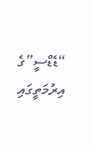“ޑެޑްސީ”ގެ އިރުމަތީގައި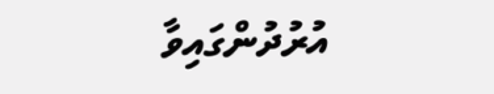އުރުދުންގައިވާ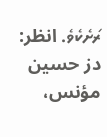ރަށެކެވެ. انظر: دز حسين مؤنس،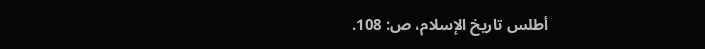أطلس تاريخ الإسلام، ص: 108.